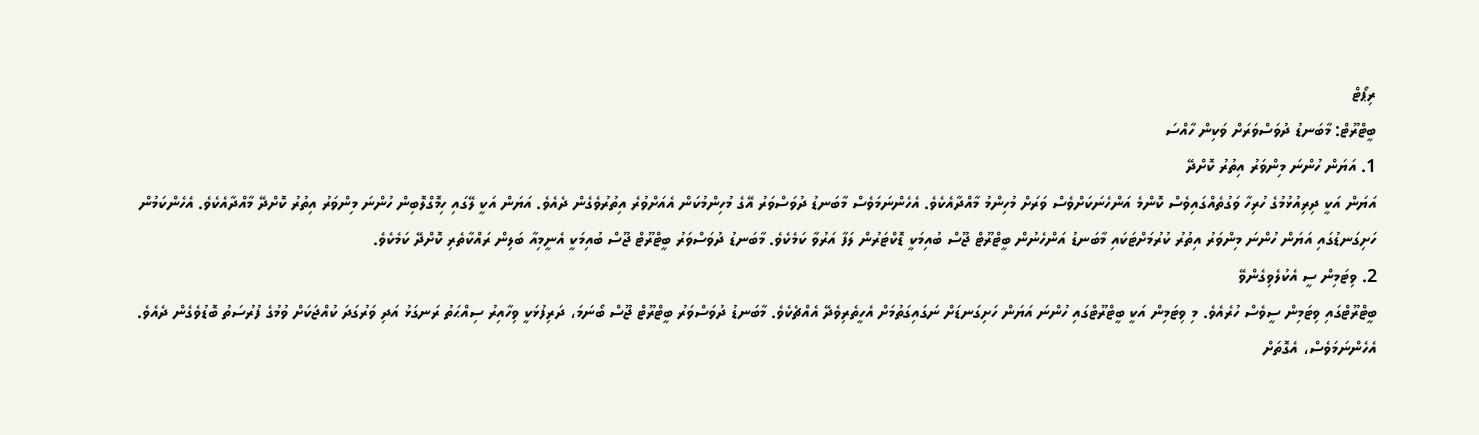ރިޕޯޓް
ބީޓްރޫޓް: މާބަނޑު ދުވަސްވަރަށް ވަކިން ހާއްސަ
1. އަޔަން ހުންނަ މިންވަރު އިތުރު ކޮށްދޭ
އަޔަން އަކީ ދިރިއުޅުމުގެ ހުރިހާ ވަގުތެއްގައިވެސް ކޮންމެ އަންހެނަކަށްވެސް ވަރަށް މުހިންމު މާއްދާއެކެވެ. އެހެންނަމަވެސް މާބަނޑު ދުވަސްވަރު އޭގެ މުހިންމުކަން އެއަށްވުރެ އިތުރުވެގެން ދެއެވެ. އަޔަން އަކީ ލޭގައި ހިމޮގްލޮބިން ހުންނަ މިންވަރު އިތުރު ކޮށްދޭ މާއްދާއެކެވެ. އެހެންކަމުން ހަށިގަނޑުގައި އަޔަން ހުންނަ މިންވަރު އިތުރު ކުރުމަށްޓަކައި މާބަނޑު އަންހެނުން ބީޓްރޫޓް ޖޫސް ބުއިމަކީ ޑޮކްޓަރުން ލަފާ އަރުވާ ކަމެކެވެ. މާބަނޑު ދުވަސްވަރު ބީޓްރޫޓް ޖޫސް ބުއިމަކީ އެނީމިއާ ބަލިން ރައްކާތެރި ކޮށްދޭ ކަމެކެވެ.
2. ވިޓަމިން ސީ އެކުލެވިގެންވޭ
ބީޓްރޫޓްގައި ވިޓަމިން ސީވެސް ހުރެއެވެ. މި ވިޓަމިން އަކީ ބީޓްރޫޓްގައި ހުންނަ އަޔަން ހަށިގަނޑަށް ނަގައިގަތުމަށް އެހީތެރިވެދޭ އެއްޗެކެވެ. މާބަނޑު ދުވަސްވަރު ބީޓްރޫޓް ޖޫސް ބޯނަމަ، ދަރިފުޅަކީ ވިހާއިރު ސިއްޙަތު ރަނގަޅު އަދި ވަރުގަދަ ކުއްޖަކަށް ވުމުގެ ފުރުސަތު ބޮޑުވެގެން ދެއެވެ. އެހެންނަމަވެސް، އެގޮތަށް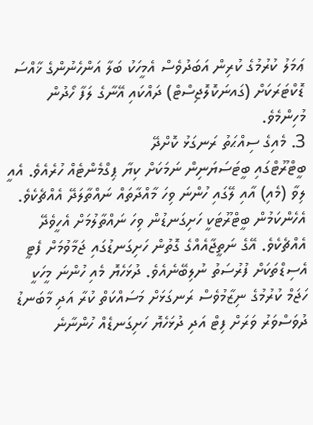ޢަމަލު ކުރުމުގެ ކުރިން އަބަދުވެސް އެމީހަކު ބަލާ އަންހެނުންގެ ޚާއްސަ ޑޮކްޓަރަކަށް (ގައނަކޮލޮޖިސްޓް) ދައްކައި އޭނާގެ ލަފާ ހޯދުން މުހިންމެވެ.
3. މެއިގެ ސިއްޙަތު ރަނގަޅު ކޮށްދޭ
ބީޓްރޫޓްގައި ބީޓަސަޔަނިން ނަމަކަށް ކިޔާ ޕިގްމެންޓެއް ހުރެއެވެ. އެއީ ލިވާ (މެއި) އާއި ލޭގައި ހުންނަ ވިހަ މާއްދާތައް ނައްތާލަދޭ އެއްޗެކެވެ. އެހެންކަމުން ބީޓްރޫޓަކީ ހަށިގަނޑުން ވިހަ ނައްތާލުމަށް އެހީވެދޭ އެއްޗެކެވެ. އޭގެ ނަތީޖާއެއްގެ ގޮތުން ހަށިގަނޑުގައި ޖަމާވުމަށް ފެޓީ އެސިޑްތަކަށް ފުރުސަތު ނުލިބޭނެއެވެ. ދުޅަހެޔޮ މެއި ހުންނަ މީހަކީ ހަޖަމް ކުރުމުގެ ނިޒާމުވެސް ރަނގަޅަށް މަސައްކަތް ކުރާ އަދި މާބަނޑު ދުވަސްވަރު ވަރަށް ފިޓް އަދި ދުޅަހެޔޮ ހަށިގަނޑެއް ހުންނާނެ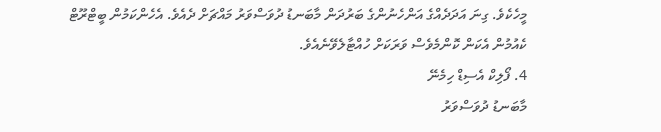މީހެކެވެ. ގިނަ އަދަދެއްގެ އަންހެނުންގެ ބަރުދަން މާބަނޑު ދުވަސްވަރު މައްޗަށް ދެއެވެ. އެހެންކަމުން ބީޓްރޫޓް ކެއުމުން އެކަން ކޮންމެވެސް ވަރަކަށް ހުއްޓާލެވޭނެއެވެ.
4. ފޯލިކް އެސިޑް ހިމެނޭ
މާބަނޑު ދުވަސްވަރު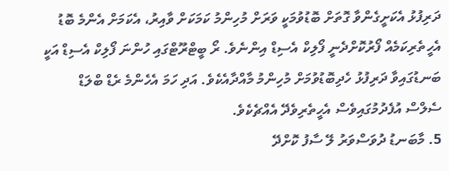ދަރިފުޅު އެކަށީގެންވާ ގޮތަށް ބޮޑުވުމަކީ ވަރަށް މުހިންމު ކަމަކަށް ވާއިރު، އެކަމަށް އެންމެ ބޮޑު އެހީތެރިކަމެއް ފޯރުކޮށްދެނީ ފޯލިކް އެސިޑް އިންނެވެ. ރޯ ބީޓްރޫޓްގައި ހުންނަ ފޯލިކް އެސިޑް އަކީ ބަނޑުގައިވާ ދަރިފުޅު ހެދިބޮޑުވުމަށް މުހިންމު މާއްދާއެކެވެ. އަދި ހަމަ އެހެންމެ ރެޑް ބްލަޑް ސެލްސް އުފެދުމުގައިވެސް އެހީތެރިވެދޭ އެއްޗެކެވެ.
5. މާބަނޑު ދުވަސްވަރު ލޭ ސާފު ކޮށްދޭ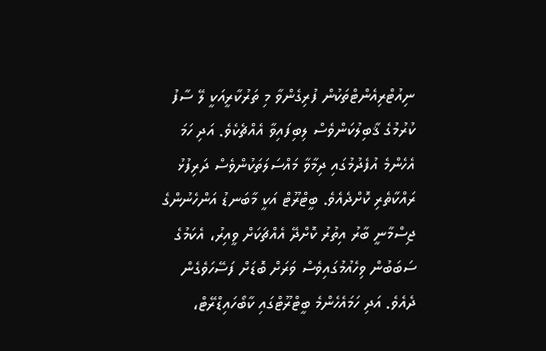ނިއުޓްރިއެންޓްތަކުން ފުރިގެންވާ މި ތަރުކާރީއަކީ ލޭ ސާފު ކުރުމުގެ ޤާބިލުކަންވެސް ލިބިފައިވާ އެއްޗެކެވެ. އަދި ހަމަ އެހެންމެ އުފެދުމުގައި ދިމާވާ މައްސަލަތަކުންވެސް ދަރިފުޅު ރައްކާތެރި ކޮށްދެއެވެ. ބީޓްރޫޓް އަކީ މާބަނޑު އަންހެނުންގެ ޖިސްމާނީ ބާރު އިތުރު ކޮށްދޭ އެއްޗަކަށް ވީއިރު، އެކަމުގެ ސަބަބުން ވިހެއުމުގައިވެސް ވަރަށް ބޮޑަށް ފަސޭހަވެގެން ދެއެވެ. އަދި ހަމައެހެންމެ ބީޓްރޫޓްގައި ކާބޯހައިޑްރޭޓް،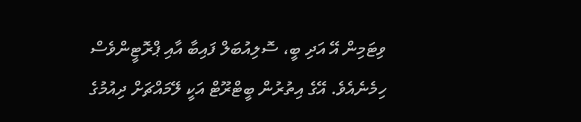ވިޓަމިން އޭ އަދި ބީ، ސޮލިއުބަލް ފައިބާ އާއި ޕްރޮޓީންވެސް ހިމެނެއެވެ. އޭގެ އިތުރުން ބީޓްރޫޓް އަކީ ލޭމައްޗަށް ދިއުމުގެ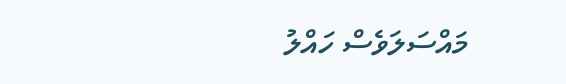މައްސަލަވެސް ހައްލު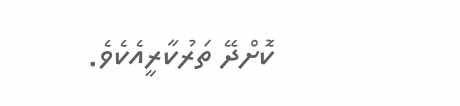ކޮށްދޭ ތަރުކާރީއެކެވެ.